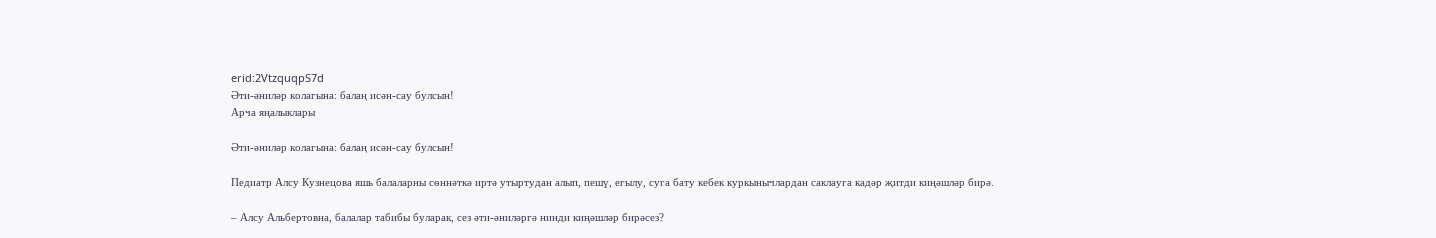erid:2VtzquqpS7d
Әти-әниләр колагына: балаң исән-сау булсын!
Арча яңалыклары

Әти-әниләр колагына: балаң исән-сау булсын!

Педиатр Алсу Кузнецова яшь балаларны сөннәткә иртә утыртудан алып, пешү, егылу, суга бату кебек куркынычлардан саклауга кадәр җитди киңәшләр бирә.

– Алсу Альбертовна, балалар табибы буларак, сез әти-әниләргә нинди киңәшләр бирәсез?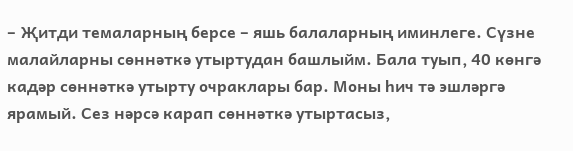– Җитди темаларның берсе – яшь балаларның иминлеге. Сүзне малайларны сөннәткә утыртудан башлыйм. Бала туып, 40 көнгә кадәр сөннәткә утырту очраклары бар. Моны һич тә эшләргә ярамый. Сез нәрсә карап сөннәткә утыртасыз,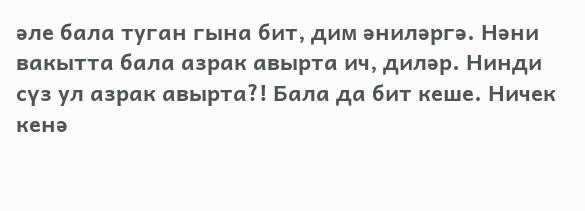әле бала туган гына бит, дим әниләргә. Нәни вакытта бала азрак авырта ич, диләр. Нинди сүз ул азрак авырта?! Бала да бит кеше. Ничек кенә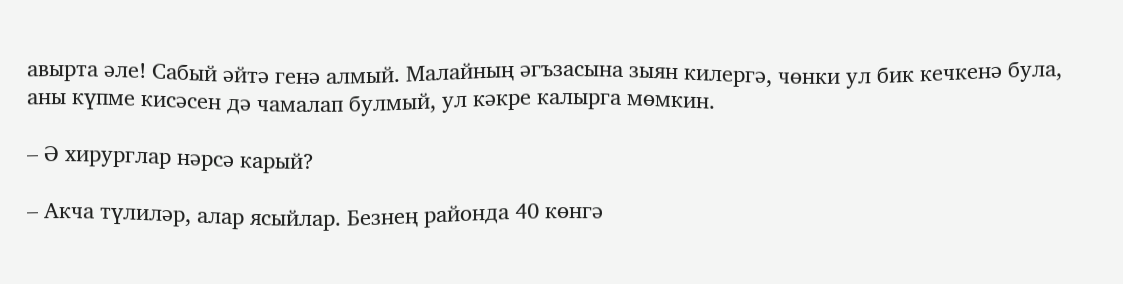авырта әле! Сабый әйтә генә алмый. Малайның әгъзасына зыян килергә, чөнки ул бик кечкенә була, аны күпме кисәсен дә чамалап булмый, ул кәкре калырга мөмкин.

– Ә хирурглар нәрсә карый?

– Акча түлиләр, алар ясыйлар. Безнең районда 40 көнгә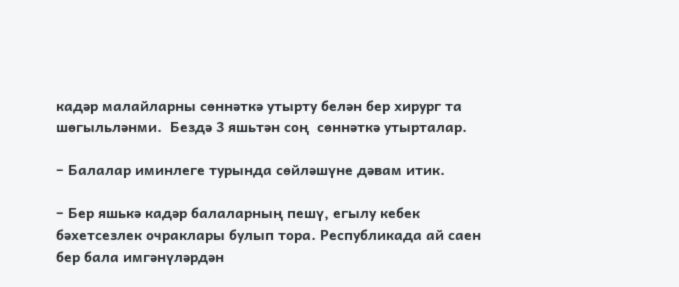кадәр малайларны сөннәткә утырту белән бер хирург та шөгыльләнми.  Бездә 3 яшьтән соң  сөннәткә утырталар.

– Балалар иминлеге турында сөйләшүне дәвам итик.

– Бер яшькә кадәр балаларның пешү, егылу кебек бәхетсезлек очраклары булып тора. Республикада ай саен бер бала имгәнүләрдән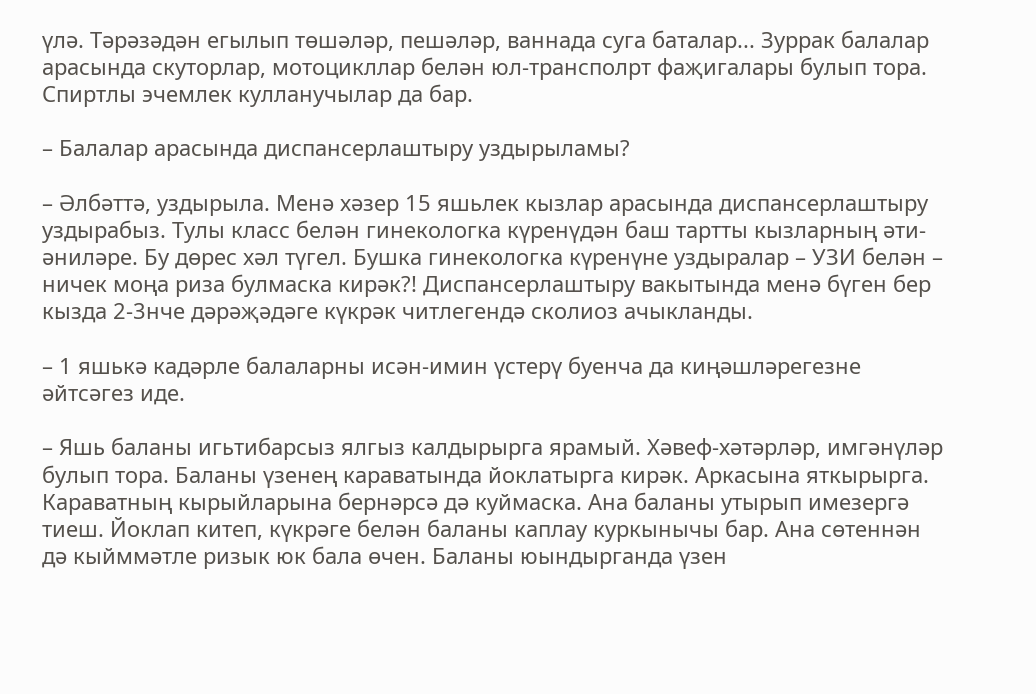үлә. Тәрәзәдән егылып төшәләр, пешәләр, ваннада суга баталар... Зуррак балалар арасында скуторлар, мотоцикллар белән юл-трансполрт фаҗигалары булып тора. Спиртлы эчемлек кулланучылар да бар.

– Балалар арасында диспансерлаштыру уздырыламы?

– Әлбәттә, уздырыла. Менә хәзер 15 яшьлек кызлар арасында диспансерлаштыру уздырабыз. Тулы класс белән гинекологка күренүдән баш тартты кызларның әти-әниләре. Бу дөрес хәл түгел. Бушка гинекологка күренүне уздыралар – УЗИ белән – ничек моңа риза булмаска кирәк?! Диспансерлаштыру вакытында менә бүген бер кызда 2-3нче дәрәҗәдәге күкрәк читлегендә сколиоз ачыкланды.

– 1 яшькә кадәрле балаларны исән-имин үстерү буенча да киңәшләрегезне әйтсәгез иде.

– Яшь баланы игьтибарсыз ялгыз калдырырга ярамый. Хәвеф-хәтәрләр, имгәнүләр булып тора. Баланы үзенең караватында йоклатырга кирәк. Аркасына яткырырга. Караватның кырыйларына бернәрсә дә куймаска. Ана баланы утырып имезергә тиеш. Йоклап китеп, күкрәге белән баланы каплау куркынычы бар. Ана сөтеннән дә кыйммәтле ризык юк бала өчен. Баланы юындырганда үзен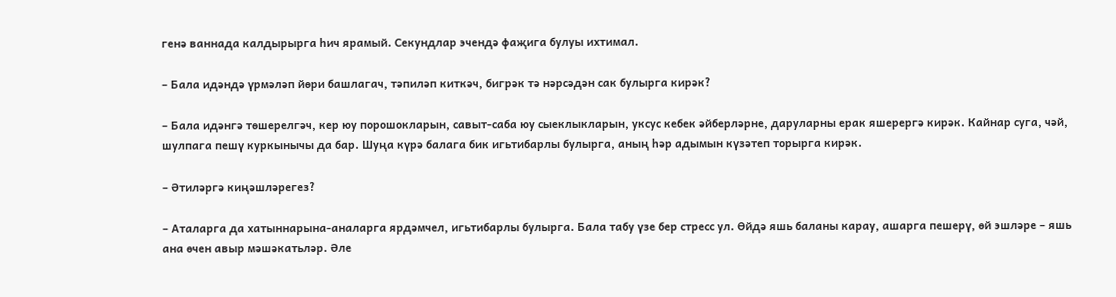генә ваннада калдырырга һич ярамый. Секундлар эчендә фаҗига булуы ихтимал.

– Бала идәндә үрмәләп йөри башлагач, тәпиләп киткәч, бигрәк тә нәрсәдән сак булырга кирәк?

– Бала идәнгә төшерелгәч, кер юу порошокларын, савыт-саба юу сыеклыкларын, уксус кебек әйберләрне, даруларны ерак яшерергә кирәк. Кайнар суга, чәй, шулпага пешү куркынычы да бар. Шуңа күрә балага бик игьтибарлы булырга, аның һәр адымын күзәтеп торырга кирәк.

– Әтиләргә киңәшләрегез?

– Аталарга да хатыннарына-аналарга ярдәмчел, игьтибарлы булырга. Бала табу үзе бер стресс ул. Өйдә яшь баланы карау, ашарга пешерү, өй эшләре – яшь ана өчен авыр мәшәкатьләр. Әле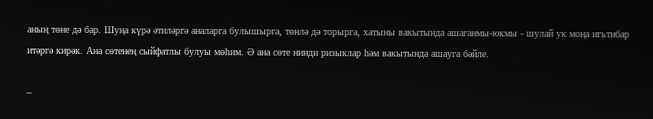аның төне дә бар. Шуңа күрә әтиләргә аналарга булышырга, төнлә дә торырга, хатыны вакытында ашаганмы-юкмы - шулай ук моңа игьтибар итәргә кирәк. Ана сөтенең сыйфатлы булуы мөһим. Ә ана сөте нинди ризыклар һәм вакытында ашауга бәйле.

–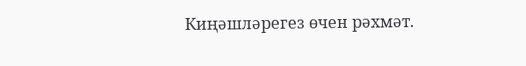Киңәшләрегез өчен рәхмәт.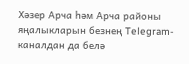Хәзер Арча һәм Арча районы яңалыкларын безнең Telegram-каналдан да белә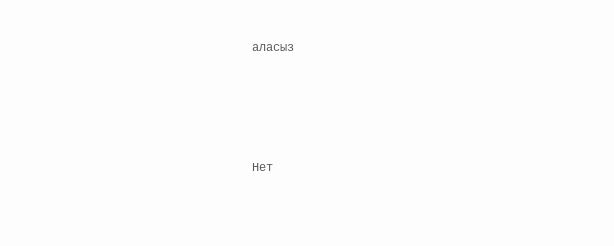аласыз




Нет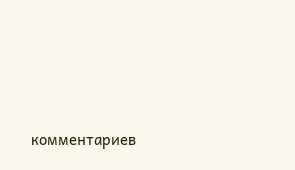комментариев